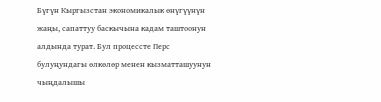Бүгүн Кыргызстан экономикалык өнүгүүнүн жаңы, сапаттуу баскычына кадам таштоонун алдында турат. Бул процессте Перс булуңундагы өлкөлөр менен кызматташуунун чыңдалышы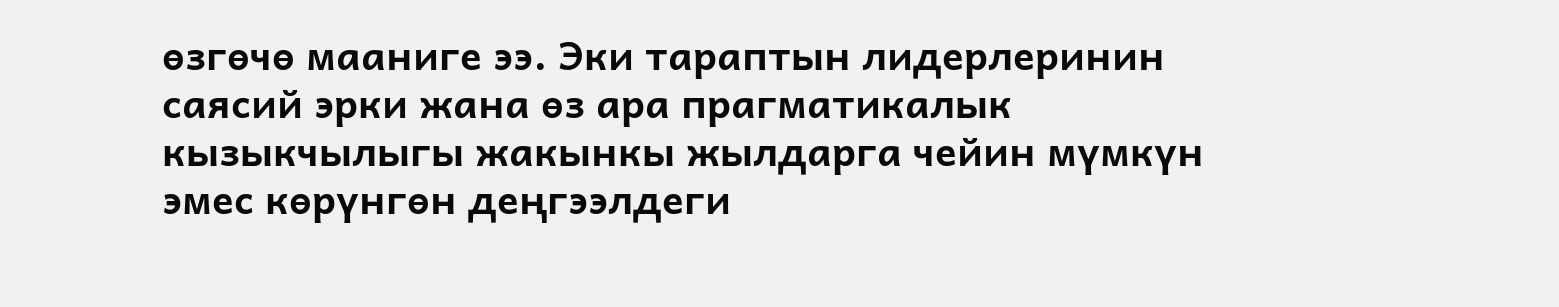өзгөчө мааниге ээ. Эки тараптын лидерлеринин саясий эрки жана өз ара прагматикалык кызыкчылыгы жакынкы жылдарга чейин мүмкүн эмес көрүнгөн деңгээлдеги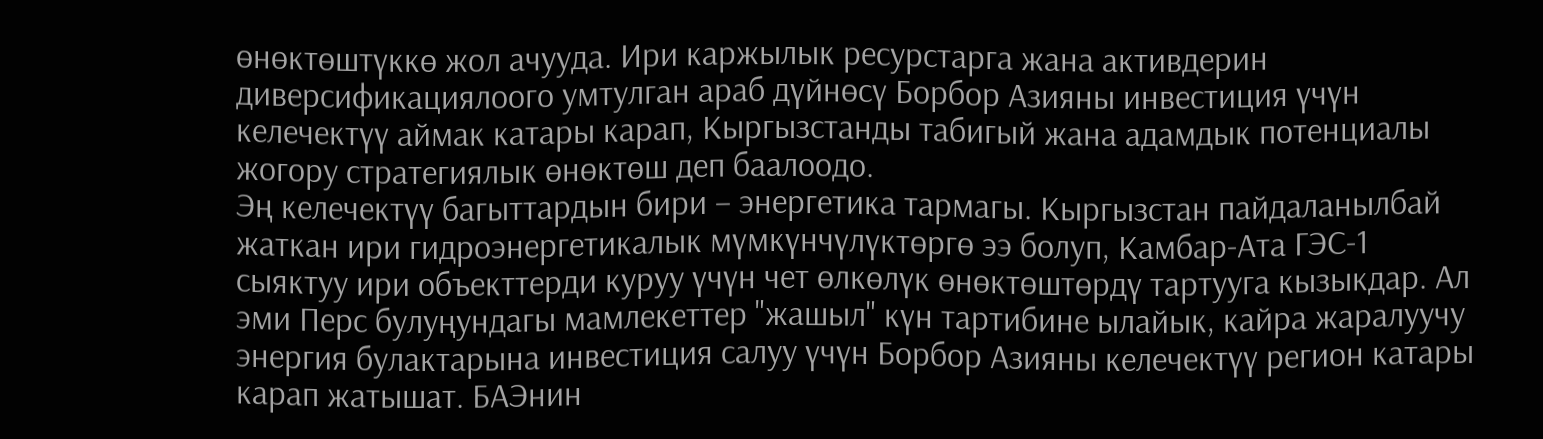өнөктөштүккө жол ачууда. Ири каржылык ресурстарга жана активдерин диверсификациялоого умтулган араб дүйнөсү Борбор Азияны инвестиция үчүн келечектүү аймак катары карап, Кыргызстанды табигый жана адамдык потенциалы жогору стратегиялык өнөктөш деп баалоодо.
Эң келечектүү багыттардын бири – энергетика тармагы. Кыргызстан пайдаланылбай жаткан ири гидроэнергетикалык мүмкүнчүлүктөргө ээ болуп, Камбар-Ата ГЭС-1 сыяктуу ири объекттерди куруу үчүн чет өлкөлүк өнөктөштөрдү тартууга кызыкдар. Ал эми Перс булуңундагы мамлекеттер "жашыл" күн тартибине ылайык, кайра жаралуучу энергия булактарына инвестиция салуу үчүн Борбор Азияны келечектүү регион катары карап жатышат. БАЭнин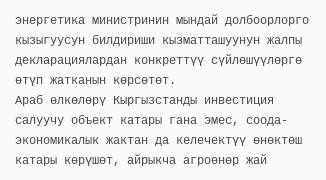энергетика министринин мындай долбоорлорго кызыгуусун билдириши кызматташуунун жалпы декларациялардан конкреттүү сүйлөшүүлөргө өтүп жатканын көрсөтөт.
Араб өлкөлөрү Кыргызстанды инвестиция салуучу объект катары гана эмес, соода-экономикалык жактан да келечектүү өнөктөш катары көрүшөт, айрыкча агроөнөр жай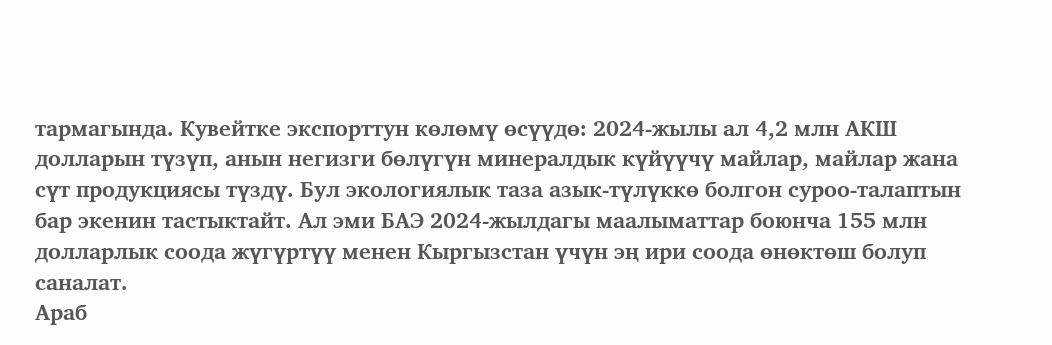тармагында. Кувейтке экспорттун көлөмү өсүүдө: 2024-жылы ал 4,2 млн АКШ долларын түзүп, анын негизги бөлүгүн минералдык күйүүчү майлар, майлар жана сүт продукциясы түздү. Бул экологиялык таза азык-түлүккө болгон суроо-талаптын бар экенин тастыктайт. Ал эми БАЭ 2024-жылдагы маалыматтар боюнча 155 млн долларлык соода жүгүртүү менен Кыргызстан үчүн эң ири соода өнөктөш болуп саналат.
Араб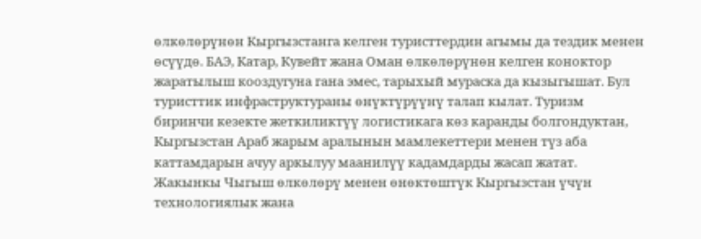өлкөлөрүнөн Кыргызстанга келген туристтердин агымы да тездик менен өсүүдө. БАЭ, Катар, Кувейт жана Оман өлкөлөрүнөн келген коноктор жаратылыш кооздугуна гана эмес, тарыхый мураска да кызыгышат. Бул туристтик инфраструктураны өнүктүрүүнү талап кылат. Туризм биринчи кезекте жеткиликтүү логистикага көз каранды болгондуктан, Кыргызстан Араб жарым аралынын мамлекеттери менен түз аба каттамдарын ачуу аркылуу маанилүү кадамдарды жасап жатат.
Жакынкы Чыгыш өлкөлөрү менен өнөктөштүк Кыргызстан үчүн технологиялык жана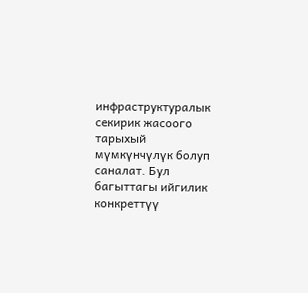инфраструктуралык секирик жасоого тарыхый мүмкүнчүлүк болуп саналат. Бул багыттагы ийгилик конкреттүү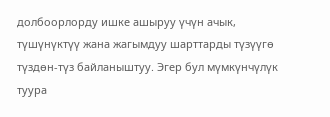долбоорлорду ишке ашыруу үчүн ачык, түшүнүктүү жана жагымдуу шарттарды түзүүгө түздөн-түз байланыштуу. Эгер бул мүмкүнчүлүк туура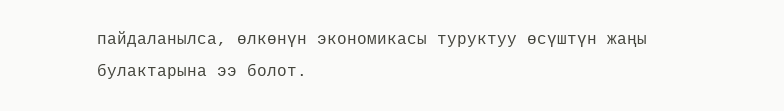пайдаланылса, өлкөнүн экономикасы туруктуу өсүштүн жаңы булактарына ээ болот.